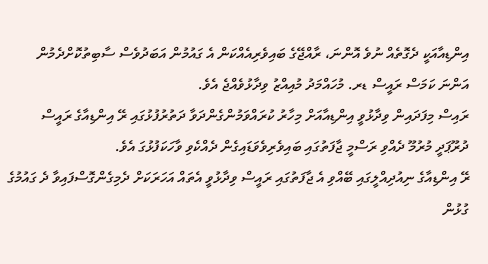އިންޑިއާއަކީ ދެގޮތެއް ނުވެ އޮންނަ، ރާއްޖޭގެ ބައިވެރިއެއްކަން އެ ގައުމުން އަބަދުވެސް ސާބިތުކޮށްދެމުން އަންނަ ކަމަސް ރައީސް ޑރ. މުހައްމަދު މުއިއްޒު ވިދާޅުވެއްޖެ އެވެ.
ރައިސް މިފަދައިން ވިދާޅުވީ އިންޑިއާއަށް މިހާރު ކުރައްވަމުންގެންދަވާ ދަތުރުފުޅުގައި ރޭ އިންޑިއާގެ ރައީސް ދުރޫޕަދީ މުރުމޫ ދެއްވި ރަސްމީ ޖާފަތުގައި ބައިވެރިވެވަޑައިގެން ދެއްކެވި ވާހަކަފުޅުގަ އެވެ.
ރޭ އިންޑިއާގެ ނިއުދިއްލީގައި ބޭއްވި އެ ޖާފަތުގައި ރައީސް ވިދާޅުވީ އެތައް އަހަރަކަށް ދެމިގެންގޮސްފައިވާ ދެ ގައުމުގެ ގުޅުން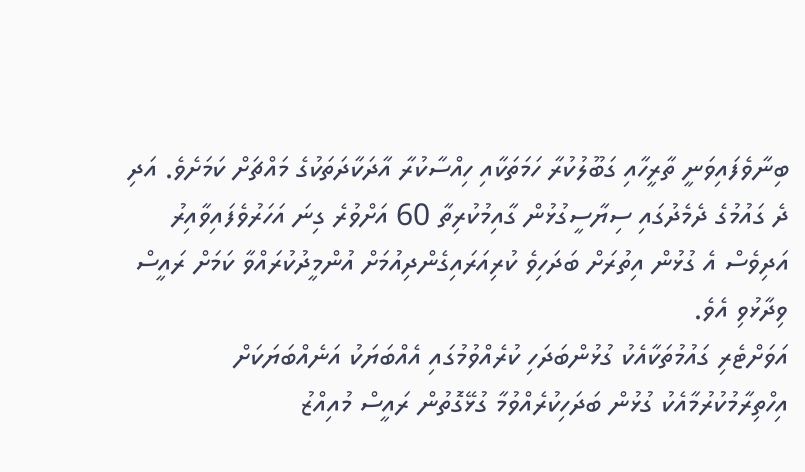ބިނާވެފައިވަނީ ތާރީހާއި ގަބޫލުކުރާ ހަމަތަކާއި ހިއްސާކުރާ އާދަކާދަތަކުގެ މައްޗަށް ކަމަށެވެ. އަދި ދެ ގައުމުގެ ދެމެދުގައި ސިޔާސީގުޅުން ގާއިމުކުރިތާ 60 އަށްވުރެ ގިނަ އަހަރުވެފައިވާއިރު އަދިވެސް އެ ގުޅުން އިތުރަށް ބަދަހިވެ ކުރިއަރައިގެންދިއުމަށް އުންމީދުކުރައްވާ ކަމަށް ރައީސް ވިދާޅުވި އެވެ.
އަވަށްޓެރި ގައުމުތަކާއެކު ގުޅުންބަދަހި ކުރެއްވުމުގައި އެއްބަޔަކު އަނެއްބަޔަކަށް އިހްތިރާމުކުރުމާއެކު ގުޅުން ބަދަހިކުރެއްވުމާ ގުޅޭގޮތުން ރައީސް މުއިއްޒު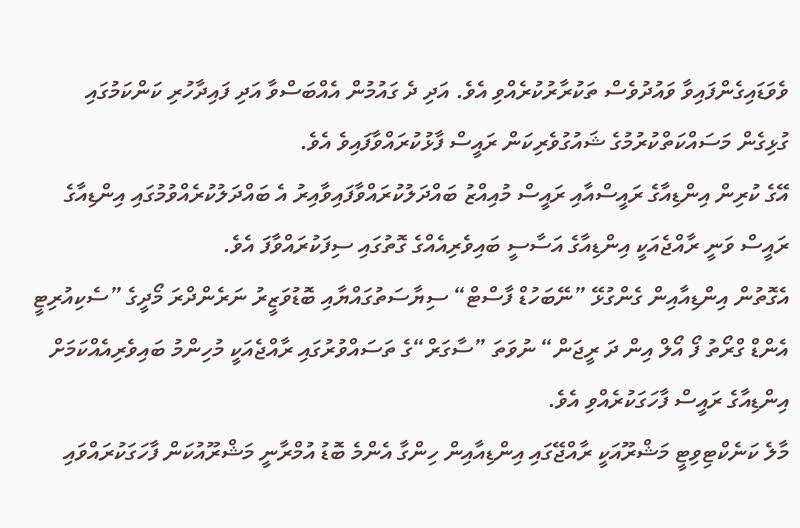ވެވަޑައިގެންފައިވާ ވައުދުވެސް ތަކުރާރުކުރެއްވި އެވެ. އަދި ދެ ގައުމުން އެއްބަސްވާ އަދި ފައިދާހުރި ކަންކަމުގައި ގުޅިގެން މަސައްކަތްކުރުމުގެ ޝައުގުވެރިކަން ރައީސް ފާޅުކުރައްވާފައިވެ އެވެ.
އޭގެ ކުރިން އިންޑިއާގެ ރައީސްއާއި ރައީސް މުއިއްޒު ބައްދަލުކުރައްވާފައިވާއިރު އެ ބައްދަލުކުރެއްވުމުގައި އިންޑިއާގެ ރައީސް ވަނީ ރާއްޖެއަކީ އިންޑިއާގެ އަސާސީ ބައިވެރިއެއްގެ ގޮތުގައި ސިފަކުރައްވާފަ އެވެ.
އެގޮތުން އިންޑިއާއިން ގެންގުޅޭ ”ނޭބަހުޑް ފާސްޓް“ ސިޔާސަތުގައްޔާއި ބޮޑުވަޒީރު ނަރެންދްރަ މޯދީގެ ”ސެކިއުރިޓީ އެންޑް ގްރޯތު ފޯ އޯލް އިން ދަ ރީޖަން“ ނުވަތަ ”ސާގަރް“ގެ ތަސައްވުރުގައި ރާއްޖެއަކީ މުހިންމު ބައިވެރިއެއްކަމަށް އިންޑިއާގެ ރައީސް ފާހަގަކުރެއްވި އެވެ.
މާލެ ކަނެކްޓިވިޓީ މަޝްރޫއަކީ ރާއްޖޭގައި އިންޑިއާއިން ހިންގާ އެންމެ ބޮޑު އުމްރާނީ މަޝްރޫއުކަން ފާހަގަކުރައްވައި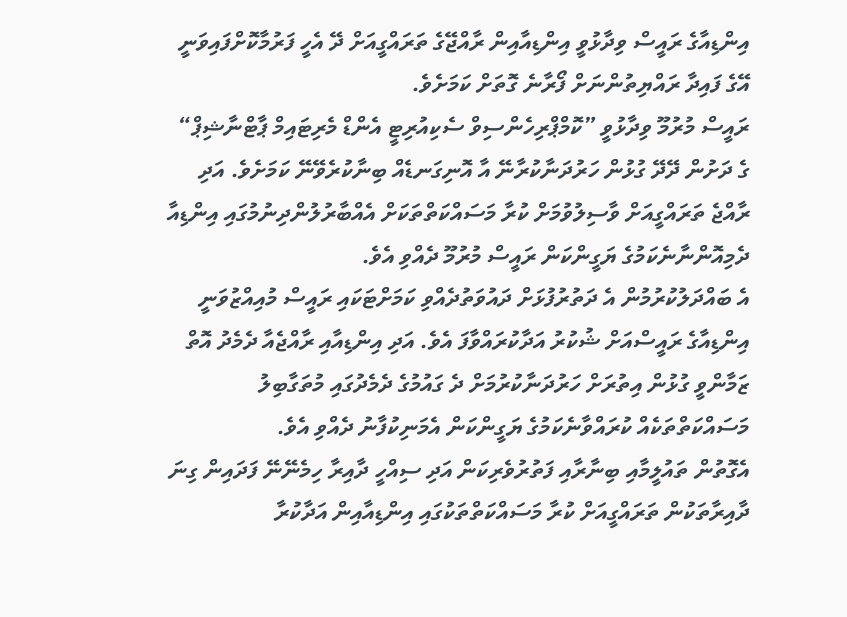އިންޑިއާގެ ރައީސް ވިދާޅުވީ އިންޑިއާއިން ރާއްޖޭގެ ތަރައްގީއަށް ދޭ އެހީ ފަރުމާކޮށްފައިވަނީ އޭގެ ފައިދާ ރައްޔިތުންނަށް ފޯރާނެ ގޮތަށް ކަމަށެވެ.
ރައީސް މުރުމޫ ވިދާޅުވީ ”ކޮމްޕްރިހެންސިވް ސެކިއުރިޓީ އެންޑް މެރިޓައިމް ޕާޓްނާޝިޕް“ ގެ ދަށުން ދޭދޭ ގުޅުން ހަރުދަނާކުރާނޭ އާ އޮނިގަނޑެއް ބިނާކުރެވޭނޭ ކަމަށެވެ. އަދި ރާއްޖެ ތަރައްގީއަށް ވާސިލުވުމަށް ކުރާ މަސައްކަތްތަކަށް އެއްބާރުލުންދިނުމުގައި އިންޑިއާ ދެމިއޮންނާނެކަމުގެ ޔަގީންކަން ރައީސް މުރުމޫ ދެއްވި އެވެ.
އެ ބައްދަލުކުރުމުން އެ ދަތުރުފުޅަށް ދައުވަތުދެއްވި ކަމަށްޓަކައި ރައީސް މުއިއްޒުވަނީ އިންޑިއާގެ ރައީސްއަށް ޝުކުރު އަދާކުރައްވާފަ އެވެ. އަދި އިންޑިއާއި ރާއްޖެއާ ދެމެދު އޮތް ޒަމާންވީ ގުޅުން އިތުރަށް ހަރުދަނާކުރުމަށް ދެ ގައުމުގެ ދެމެދުގައި މުތަގާބިލު މަސައްކަތްތަކެއް ކުރައްވާނެކަމުގެ ޔަގީންކަން އެމަނިކުފާނު ދެއްވި އެވެ.
އެގޮތުން ތައުލީމާއި ބިނާރާއި ފަތުރުވެރިކަން އަދި ސިއްހީ ދާއިރާ ހިމެނޭނޭ ފަދައިން ގިނަ ދާއިރާތަކުން ތަރައްގީއަށް ކުރާ މަސައްކަތްތަކުގައި އިންޑިއާއިން އަދާކުރާ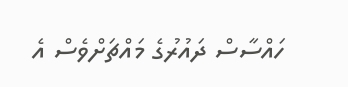ހައްސާސް ދައުރުގެ މައްޗަށްވެސް އެ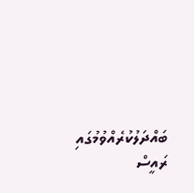ބައްދަލުކުރެއްވުމުގައި ރައީސް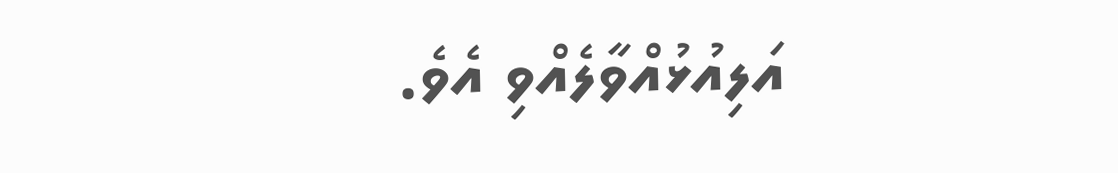އަލިއުޅުއްވާލެއްވި އެވެ.